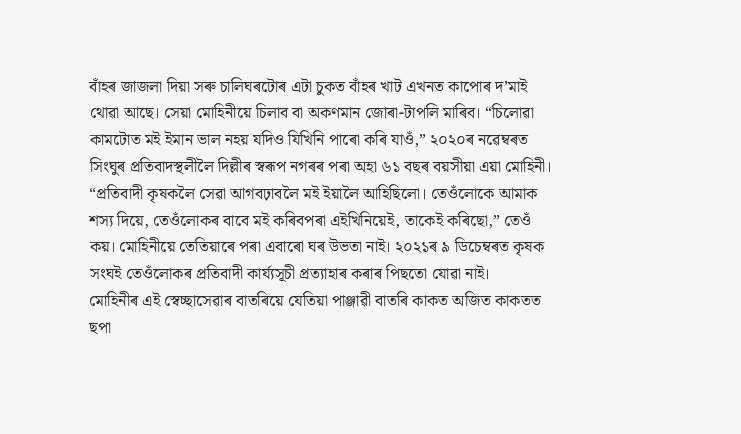বাঁহৰ জাজলা দিয়া সৰু চালিঘৰটোৰ এটা চুকত বাঁহৰ খাট এখনত কাপোৰ দ’মাই থোৱা আছে। সেয়া মোহিনীয়ে চিলাব বা অকণমান জোৰা-টাপলি মাৰিব। “চিলোৱা কামটোত মই ইমান ভাল নহয় যদিও যিখিনি পাৰো কৰি যাওঁ,” ২০২০ৰ নৱেম্বৰত সিংঘুৰ প্ৰতিবাদস্থলীলৈ দিল্লীৰ স্বৰূপ নগৰৰ পৰা অহা ৬১ বছৰ বয়সীয়া এয়া মোহিনী। “প্ৰতিবাদী কৃষকলৈ সেৱা আগবঢ়াবলৈ মই ইয়ালৈ আহিছিলো। তেওঁলোকে আমাক শস্য দিয়ে, তেওঁলোকৰ বাবে মই কৰিবপৰা এইখিনিয়েই, তাকেই কৰিছো,” তেওঁ কয়। মোহিনীয়ে তেতিয়াৰে পৰা এবাৰো ঘৰ উভতা নাই। ২০২১ৰ ৯ ডিচেম্বৰত কৃষক সংঘই তেওঁলোকৰ প্ৰতিবাদী কাৰ্য্যসূচী প্ৰত্যাহাৰ কৰাৰ পিছতো যোৱা নাই।
মোহিনীৰ এই স্বেচ্ছাসেৱাৰ বাতৰিয়ে যেতিয়া পাঞ্জাৱী বাতৰি কাকত অজিত কাকতত ছপা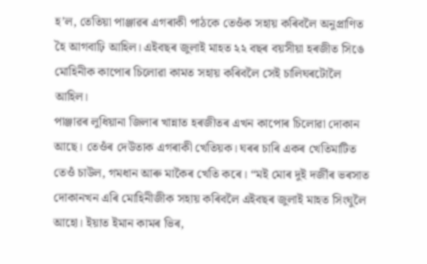হ’ল, তেতিয়া পাঞ্জাৱৰ এগৰাকী পাঠকে তেওঁক সহায় কৰিবলৈ অনুপ্ৰাণিত হৈ আগবাঢ়ি আহিল। এইবছৰ জুলাই মাহত ২২ বছৰ বয়সীয়া হৰজীত সিঙে মোহিনীক কাপোৰ চিলোৱা কামত সহায় কৰিবলৈ সেই চালিঘৰটোলৈ আহিল।
পাঞ্জাৱৰ লুধিয়ানা জিলাৰ খান্নাত হৰজীতৰ এখন কাপোৰ চিলোৱা দোকান আছে। তেওঁৰ দেউতাক এগৰাকী খেতিয়ক। ঘৰৰ চাৰি একৰ খেতিমাটিত তেওঁ চাউল, গমধান আৰু মাকৈৰ খেতি কৰে। “মই মোৰ দুই দৰ্জীৰ ভৰসাত দোকানখন এৰি মোহিনীজীক সহায় কৰিবলৈ এইবছৰ জুলাই মাহত সিংঘুলৈ আহো। ইয়াত ইমান কামৰ ভিৰ,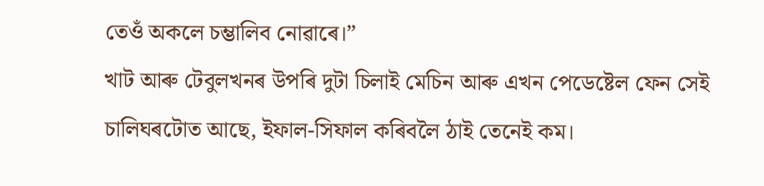তেওঁ অকলে চম্ভালিব নোৱাৰে।”
খাট আৰু টেবুলখনৰ উপৰি দুটা চিলাই মেচিন আৰু এখন পেডেষ্টেল ফেন সেই চালিঘৰটোত আছে, ইফাল-সিফাল কৰিবলৈ ঠাই তেনেই কম।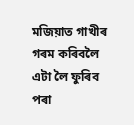মজিয়াত গাখীৰ গৰম কৰিবলৈ এটা লৈ ফুৰিব পৰা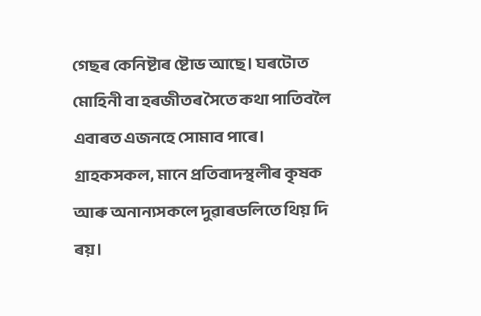গেছৰ কেনিষ্টাৰ ষ্টোভ আছে। ঘৰটোত মোহিনী বা হৰজীতৰ সৈতে কথা পাতিবলৈ এবাৰত এজনহে সোমাব পাৰে। গ্ৰাহকসকল, মানে প্ৰতিবাদস্থলীৰ কৃষক আৰু অনান্যসকলে দুৱাৰডলিতে থিয় দি ৰয়।